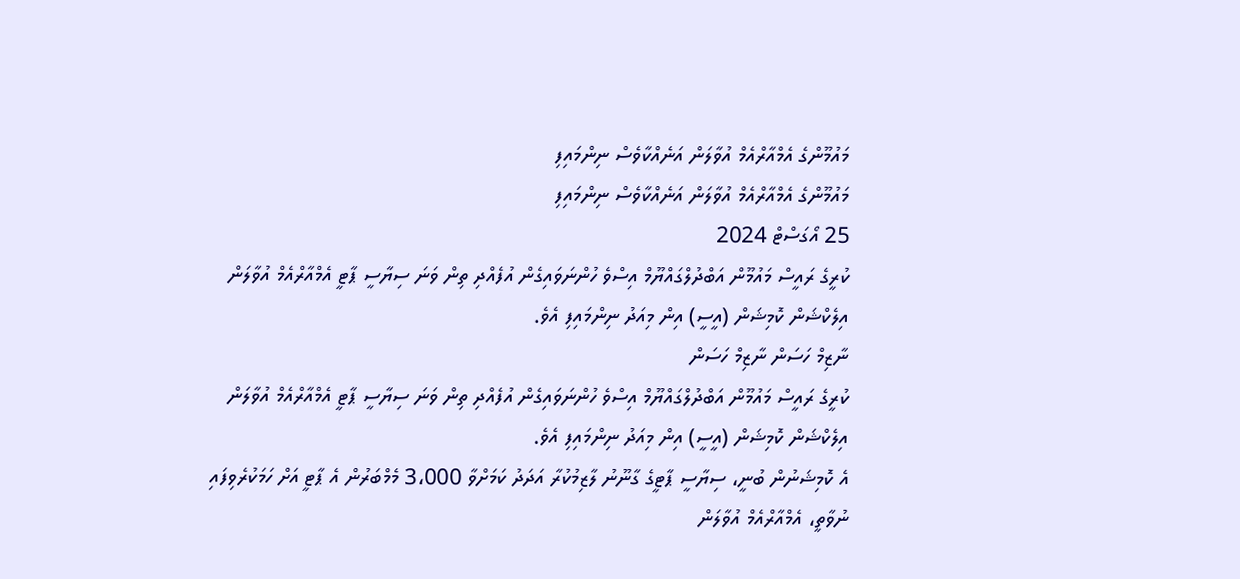މައުމޫންގެ އެމްއާރްއެމް އުވާލަން އަނެއްކާވެސް ނިންމައިފި
މައުމޫންގެ އެމްއާރްއެމް އުވާލަން އަނެއްކާވެސް ނިންމައިފި
25 އޯގަސްޓް 2024
ކުރީގެ ރައީސް މައުމޫން އަބްދުލްގައްޔޫމް އިސްވެ ހުންނަވައިގެން އުފެއްދި ތިން ވަނަ ސިޔާސީ ޕާޓީ އެމްއާރްއެމް އުވާލަން އިލެކްޝަން ކޮމިޝަން (އީސީ) އިން މިއަދު ނިންމައިފި އެވެ.
ނާޒިމް ހަސަން ނާޒިމް ހަސަން
ކުރީގެ ރައީސް މައުމޫން އަބްދުލްގައްޔޫމް އިސްވެ ހުންނަވައިގެން އުފެއްދި ތިން ވަނަ ސިޔާސީ ޕާޓީ އެމްއާރްއެމް އުވާލަން އިލެކްޝަން ކޮމިޝަން (އީސީ) އިން މިއަދު ނިންމައިފި އެވެ.
އެ ކޮމިޝަނުން ބުނީ، ސިޔާސީ ޕާޓީގެ ގާނޫނު ލާޒިމުކުރާ އަދަދު ކަމަށްވާ 3،000 މެމްބަރުން އެ ޕާޓީ އަށް ހަމަކުރެވިފައި ނުވާތީ، އެމްއާރްއެމް އުވާލަން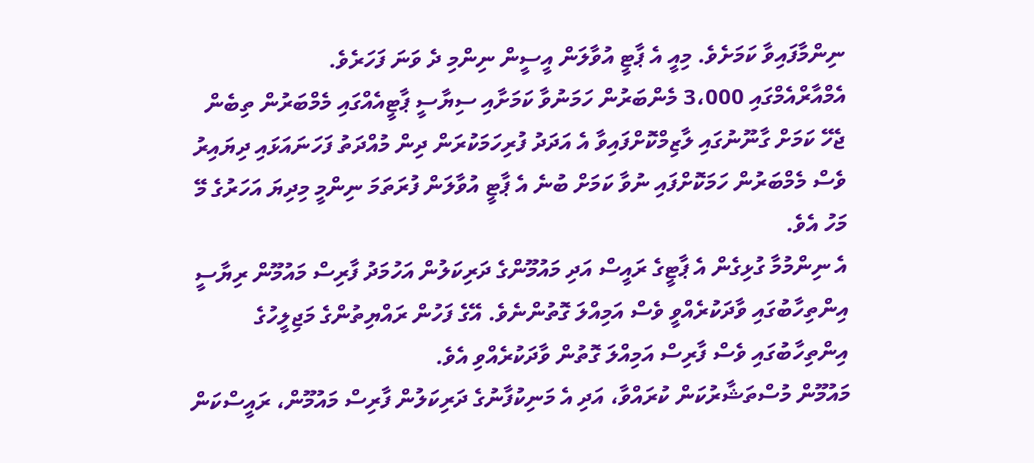ނިންމާފައިވާ ކަމަށެވެ. މިއީ އެ ޕާޓީ އުވާލަން އީސީން ނިންމި ދެ ވަނަ ފަހަރެވެ.
އެމްއާރްއެމްގައި 3،000 މެންބަރުން ހަމަނުވާ ކަމަށާއި ސިޔާސީ ޕާޓީއެއްގައި މެމްބަރުން ތިބެން ޖެހޭ ކަމަށް ގާނޫނުގައި ލާޒިމްކޮށްފައިވާ އެ އަދަދު ފުރިހަމަކުރަން ދިން މުއްދަތު ފަހަނައަޅައި ދިޔައިރު ވެސް މެމްބަރުން ހަމަކޮށްފައި ނުވާ ކަމަށް ބުނެ އެ ޕާޓީ އުވާލަން ފުރަތަމަ ނިންމީ މިދިޔަ އަހަރުގެ މޭ މަހު އެވެ.
އެ ނިންމުމާ ގުޅިގެން އެ ޕާޓީގެ ރައީސް އަދި މައުމޫންގެ ދަރިކަލުން އަހުމަދު ފާރިސް މައުމޫން ރިޔާސީ އިންތިހާބުގައި ވާދަކުރެއްވީ ވެސް އަމިއްލަ ގޮތުންނެވެ. އޭގެ ފަހުން ރައްޔިތުންގެ މަޖިލީހުގެ އިންތިހާބުގައި ވެސް ފާރިސް އަމިއްލަ ގޮތުން ވާދަކުރެއްވި އެވެ.
މައުމޫން މުސްތަޝާރުކަން ކުރައްވާ، އަދި އެ މަނިކުފާނުގެ ދަރިކަލުން ފާރިސް މައުމޫން، ރައީސްކަން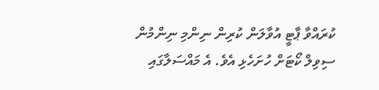ކުރައްވާ ޕާޓީ އުވާލަން ކުރިން ނިންމި ނިންމުން ސިވިލް ކޯޓަށް ހުށަހެޅި އެވެ. އެ މައްސަލާގައި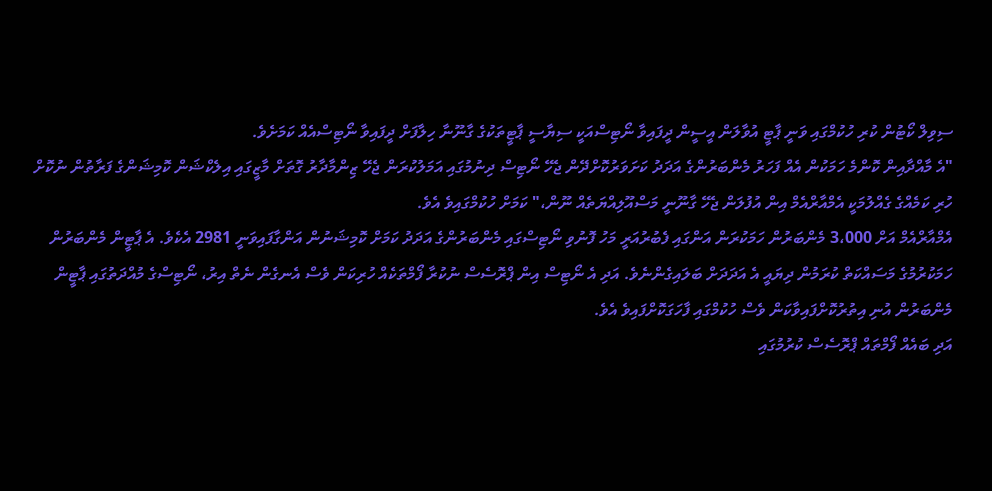ސިވިލް ކޯޓުން ކުރި ހުކުމްގައި ވަނީ ޕާޓީ އުވާލަން އީސީން ދީފައިވާ ނޯޓިސްއަކީ ސިޔާސީ ޕާޓީތަކުގެ ގާނޫނާ ހިލާފަށް ދީފައިވާ ނޯޓިސްއެއް ކަމަށެވެ.
"އެ މާއްދާއިން ކޮންމެ ހަމަކުން އެއް ފަހަރު މެންބަރުންގެ އަދަދު ކަށަވަރުކޮށްދޭން ޖެހޭ ނޯޓިސް ދިނުމުގައި އަމަލުކުރަން ޖެހޭ ޒިންމާދާރު ގޮތަށް މާޒީގައި އިލެކްޝަން ކޮމިޝަންގެ ފަރާތުން ނުކޮށް ހުރި ކަމެއްގެ ގެއްލުމަކީ އެމްއާރްއެމް އިން އުފުލަން ޖެހޭ ގާނޫނީ މަސްއޫލިއްޔަތެއް ނޫން،" ކަމަށް ހުކުމްގައިވެ އެވެ.
އެމްއާރްއެމް އަށް 3،000 މެންބަރުން ހަމަކުރަން އަންގައި ފެބުރުއަރީ މަހު ފޮނުވި ނޯޓިސްގައި މެންބަރުންގެ އަދަދު ކަމަށް ކޮމިޝަނުން އަންގާފައިވަނީ 2981 އެކެވެ. އެ ޕާޓީން މެންބަރުން ހަމަކުރުމުގެ މަސައްކަތް ކުރަމުން ދިޔައީ އެ އަދަދަށް ބަލައިގެންނެވެ. އަދި އެ ނޯޓިސް އިން ޕްރޮސެސް ނުކުރާ ފޯމްތަކެއް ހުރިކަން ވެސް އެނގެން ނެތް އިރު، ނޯޓިސްގެ މުއްދަތުގައި ޕާޓީން މެންބަރުން އުނި އިތުރުކޮށްފައިވާކަން ވެސް ހުކުމްގައި ފާހަގަކޮށްފައިވެ އެވެ.
އަދި ބައެއް ފޯމްތައް ޕްރޮސެސް ކުރުމުގައި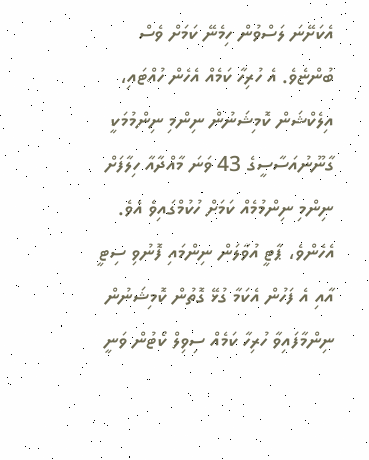އެކަށޭނަ ލަސްވުން ހިމެނޭ ކަމަށް ވެސް ބުންޏެވެ. އެ ހުރިހާ ކަމެއް އެހެން ހުއްޓައި، އިލެކްޝަން ކޮމިޝަނުން ނިންމި ނިންމުމަކީ ގާނޫނުއަސާސީގެ 43 ވަނަ މާއްދާއާ ހިލާފަށް ނިންމި ނިންމުމެއް ކަމަށް ހުކުމްގައިވެ އެވެ. އެހެންވެ، ޕާޓީ އުވާލަން ނިންމައި ފޮނުވި ސިޓީ އާއި އެ ފަހުން އެކަމާ ގުޅޭ ގޮތުން ކޮމިޝަނުން ނިންމާފައިވާ ހުރިހާ ކަމެއް ސިވިލް ކޯޓުން ވަނީ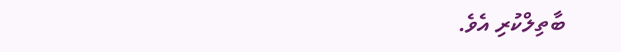ބާތިލްކުރި އެވެ.